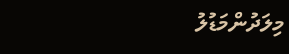މިލަދުންމަޑުލު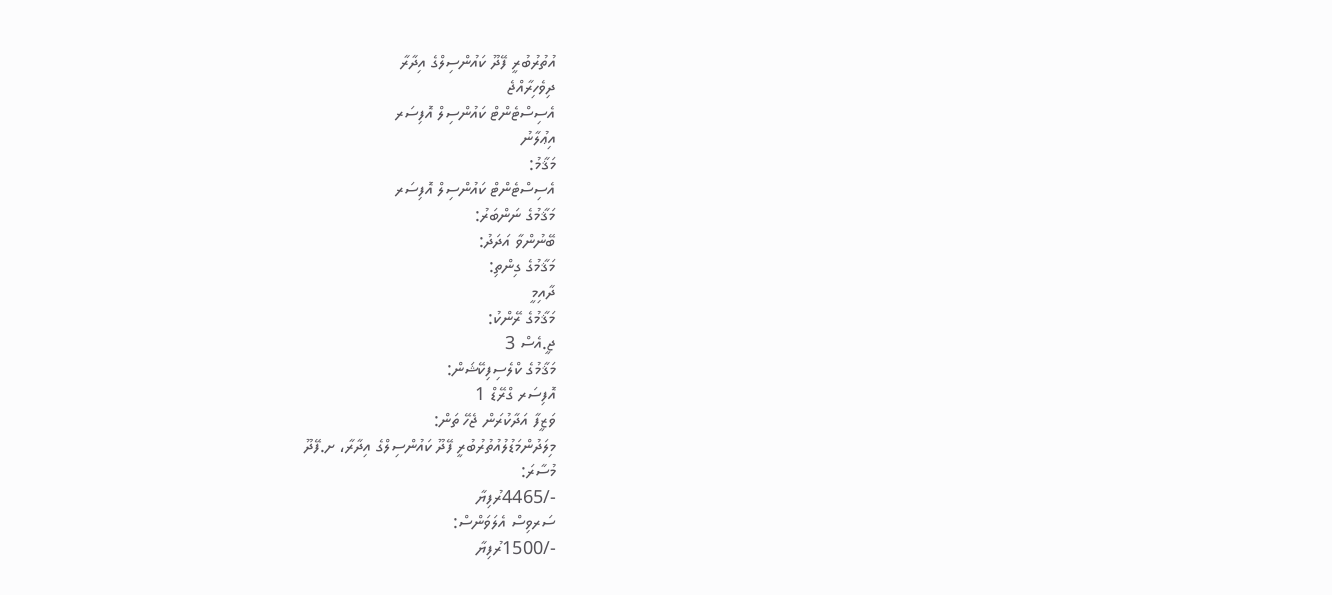އުތުރުބުރީ ފޭދޫ ކައުންސިލްގެ އިދާރާ
ދިވެހިރާއްޖެ
އެސިސްޓެންޓް ކައުންސިލް އޮފިސަރ
އިޢުލާނު
މަޤާމު:
އެސިސްޓެންޓް ކައުންސިލް އޮފިސަރ
މަޤާމުގެ ނަންބަރު:
ބޭނުންވާ އަދަދު:
މަޤާމުގެ ގިންތި:
ދާއިމީ
މަޤާމުގެ ރޭންކު:
ޖީ.އެސް 3
މަޤާމުގެ ކްލެސިފިކޭޝަން:
އޮފިސަރ ގްރޭޑް 1
ވަޒީފާ އަދާކުރަން ޖެހޭ ތަން:
މިލަދުންމަޑުލުއުތުރުބުރީ ފޭދޫ ކައުންސިލްގެ އިދާރާ، ށ.ފޭދޫ
މުސާރަ:
-/4465ރުފިޔާ
ސަރވިސް އެލަވަންސް:
-/1500ރުފިޔާ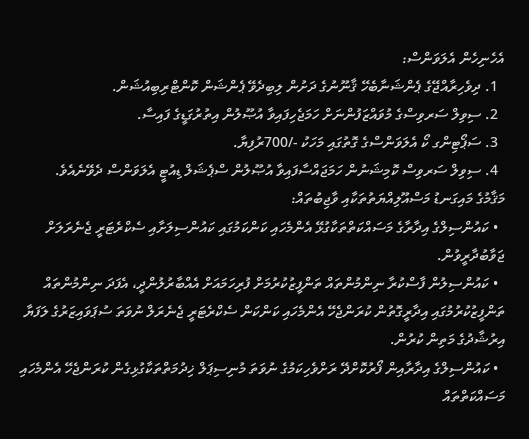އެހެނިހެން އެލަވަންސް:
  1. ދިވެހިރާއްޖޭގެ ޕެންޝަނާބެހޭ ޤާނޫނުގެ ދަށުން ލިބިދެވޭ ޕެންޝަން ކޮންޓްރިބިއުޝަން.
  2. ސިވިލް ސަރވިސްގެ މުވައްޒަފުންނަށް ހަމަޖެހިފައިވާ އުޞޫލުން އިތުރުގަޑީގެ ފައިސާ.
  3. ސަޕޯޓިންގ ކޯ އެލަވަންސްގެ ގޮތުގައި މަހަކު -/700ރުފިޔާ.
  4. ސިވިލް ސަރވިސް ކޮމިޝަނުން ހަމަޖައްސާފައިވާ އުޞޫލުން ސްޕެޝަލް ޑިއުޓީ އެލަވަންސް ދެވޭނެއެވެ.
މަޤާމުގެ މައިގަނޑު މަސްއޫލިއްޔަތުތަކާއި ވާޖިބުތައް:
  • ކައުންސިލްގެ އިދާރާގެ މަސައްކަތްތަކާގުޅޭ އެންމެހައި ކަންކަމުގައި ކައުންސިލަށާއި ސެކްރެޓަރީ ޖެނެރަލަށް ޖަވާބުދާރީވުން.
  • ކައުންސިލުން ފާސްކުރާ ނިންމުންތައް ތަންފީޒުކުރުމަށް ފުރިހަމައަށް އެއްބާރުލުންދީ، އެފަދަ ނިންމުންތައް ތަންފީޒުކުރުމުގައި އިދާރީގޮތުން ކުރަންޖެހޭ އެންމެހައި ކަންކަން ސެކްރެޓަރީ ޖެނެރަލް ނުވަތަ ސުޕަވައިޒަރުގެ ލަފަޔާ އިރުޝާދުގެ މަތިން ކުރުން.
  • ކައުންސިލްގެ އިދާރާއިން ފޯރުކޮށްދޭ ރަށްވެހިކަމުގެ ނުވަތަ މުނިސިޕަލް ޚިދުމަތްތަކާގުޅިގެން ކުރަންޖެހޭ އެންމެހައި މަސައްކަތްތައް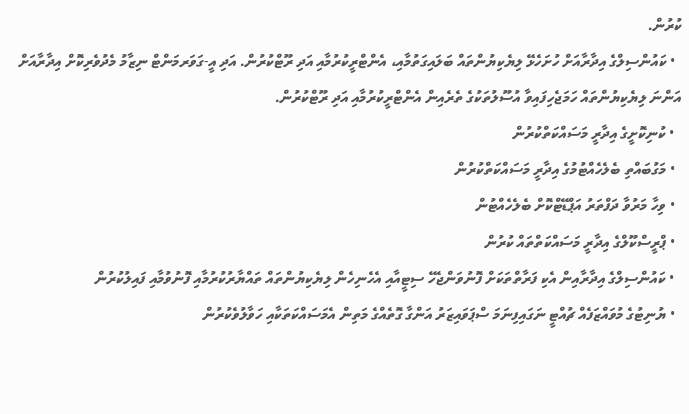ކުރުން.
  • ކައުންސިލްގެ އިދާރާއަށް ހުށަހެޅޭ ލިޔެކިޔުންތައް ބަލައިގަތުމާއި، އެންޓްރީކުރުމާއި އަދި ރޫޓްކުރުން. އަދި އީ-ގަވަރމަންޓް ނިޒާމު މެދުވެރިކޮށް އިދާރާއަށް އަންނަ ލިޔެކިޔުންތައް ހަމަޖެހިފައިވާ އުސޫލުތަކުގެ ތެރެއިން އެންޓްރީކުރުމާއި އަދި ރޫޓްކުރުން.
  • ކުނިކޮށީގެ އިދާރީ މަސައްކަތްކުރުން
  • މަގުބައްތި ބެލެހެއްޓުމުގެ އިދާރީ މަސައްކަތްކުރުން
  • ވިހާ މަރުވާ ދަފްތަރު އަޕްޑޭޓްކޮށް ބެލެހެއްޓުން
  • ޕްރީސްކޫލްގެ އިދާރީ މަސައްކަތްތައް ކުރުން
  • ކައުންސިލްގެ އިދާރާއިން އެކި ފަރާތްތަކަށް ފޮނުވަންޖެހޭ ސިޓީއާއި އެހެނިހެން ލިޔެކިޔުންތައް ތައްޔާރުކުރުމާއި ފޮނުވުމާއި ފައިލުކުރުން
  • ޔުނިޓުގެ މުވައްޒަފެއް ޗުއްޓީ ނަގައިފިނަމަ ސްޕަވައިޒަރު އަންގާ ގޮތެއްގެ މަތިން އެމަސައްކަތަކާއި ހަވާލުވެކުރުން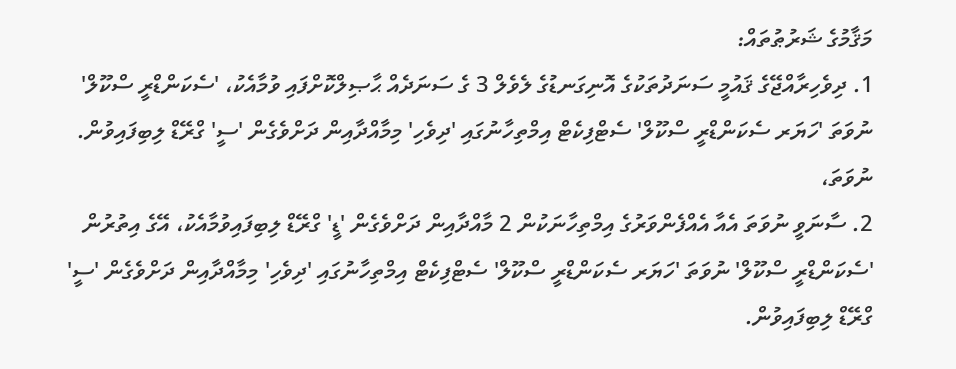މަޤާމުގެ ޝަރުޠުތައް:
1. ދިވެހިރާއްޖޭގެ ޤައުމީ ސަނަދުތަކުގެ އޮނިގަނޑުގެ ލެވެލް 3 ގެ ސަނަދެއް ޙާޞިލްކޮށްފައި ވުމާއެކު، 'ސެކަންޑްރީ ސްކޫލް' ނުވަތަ 'ހަޔަރ ސެކަންޑްރީ ސްކޫލް' ސެޓްފިކެޓް އިމްތިހާނުގައި 'ދިވެހި' މިމާއްދާއިން ދަށްވެގެން 'ސީ' ގްރޭޑް ލިބިފައިވުން. ނުވަތަ،
2. ސާނަވީ ނުވަތަ އެއާ އެއްފެންވަރުގެ އިމްތިހާނަކުން 2 މާއްދާއިން ދަށްވެގެން 'ޑީ' ގްރޭޑް ލިބިފައިވުމާއެކު، އޭގެ އިތުރުން 'ސެކަންޑްރީ ސްކޫލް' ނުވަތަ 'ހަޔަރ ސެކަންޑްރީ ސްކޫލް' ސެޓްފިކެޓް އިމްތިހާނުގައި 'ދިވެހި' މިމާއްދާއިން ދަށްވެގެން 'ސީ' ގްރޭޑް ލިބިފައިވުން.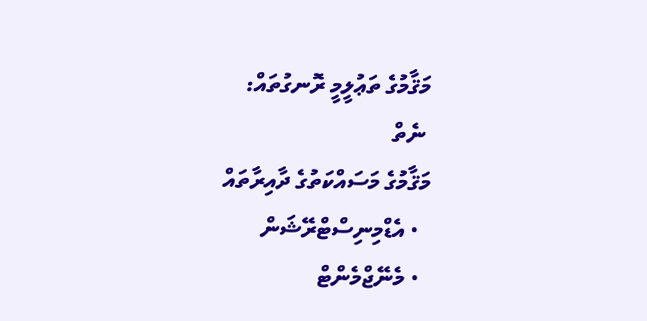މަޤާމުގެ ތަޢުލީމީ ރޮނގުތައް:
 ނެތް
މަޤާމުގެ މަސައްކަތުގެ ދާއިރާތައް
  • އެޑްމިނިސްޓްރޭޝަން
  • މެނޭޖްމެންޓް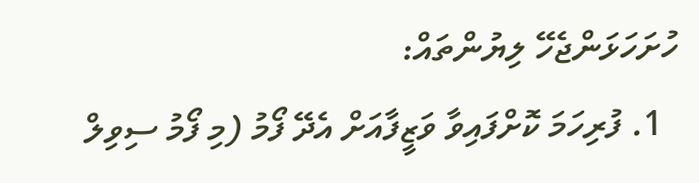ހުށަހަޅަންޖެހޭ ލިޔުންތައް:
  1. ފުރިހަމަ ކޮށްފައިވާ ވަޒީފާއަށް އެދޭ ފޯމު (މި ފޯމު ސިވިލް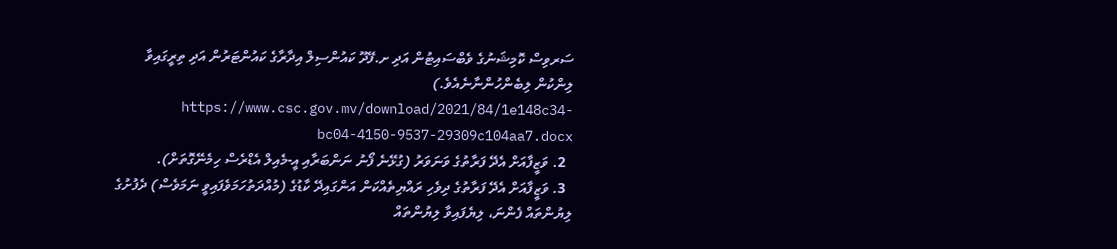ސަރވިސް ކޮމިޝަނުގެ ވެބްސައިޓުން އަދި ށ.ފޭދޫ ކައުންސިލް އިދާރާގެ ކައުންޓަރުން އަދި ތިރީގައިވާ ލިންކުން ލިބެންހުންނާނެއެވެ.)  https://www.csc.gov.mv/download/2021/84/1e148c34-bc04-4150-9537-29309c104aa7.docx
  2. ވަޒީފާއަށް އެދޭ ފަރާތުގެ ވަނަވަރު (ގުޅޭނެ ފޯނު ނަންބަރާއި އީ-މެއިލް އެޑްރެސް ހިމެނޭގޮތަށް).
  3. ވަޒީފާއަށް އެދޭ ފަރާތުގެ ދިވެހި ރައްޔިތެއްކަން އަންގައިދޭ ކާޑުގެ (މުއްދަތުހަމަވެފައިވީ ނަމަވެސް) ދެފުށުގެ ލިޔުންތައް ފެންނަ، ލިޔެފައިވާ ލިޔުންތައް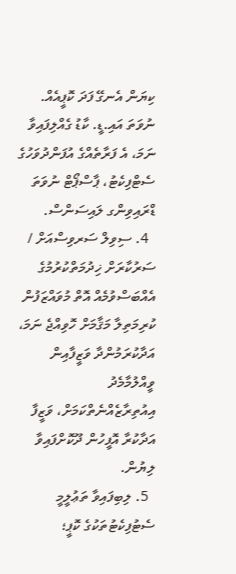ކިޔަން އެނގޭ ފަދަ ކޮޕީއެއް. ނުވަތަ އައި.ޑީ. ކާޑު ގެއްލިފައިވާ ނަމަ، އެ ފަރާތެއްގެ އުފަންދުވަހުގެ ސެޓްފިކެޓު، ޕާސްޕޯޓް ނުވަތަ ޑްރައިވިންގ ލައިސަންސް.
  4. ސިވިލް ސަރވިސްއަށް / ސަރުކާރަށް ޚިދުމަތްކުރުމުގެ އެއްބަސްވުމެއް އޮތް މުވައްޒަފުން ކުރިމަތިލާ މަޤާމަށް ހޮވިއްޖެ ނަމަ، އަދާކުރަމުންދާ ވަޒީފާއިން ވީއްލުމާމެދު އިއުތިރާޒެއްނެތްކަމަށް، ވަޒީފާ އަދާކުރާ އޮފީހުން ދޫކޮށްފައިވާ ލިޔުން.
  5. ލިބިފައިވާ ތަޢުލީމީ ސެޓުފިކެޓުތަކުގެ ކޮޕީ؛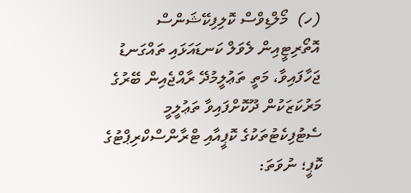(ހ)  މޯލްޑިވްސް ކޮލިފިކޭޝަންސް އޮތޯރިޓީއިން ލެވަލް ކަނޑައަޅައި ތައްގަނޑު ޖަހާފައިވާ، މަތީ ތަޢުލީމުދޭ ރާއްޖެއިން ބޭރުގެ މަރުކަޒަކުން ދޫކޮށްފައިވާ ތަޢުލީމީ ސެޓުފިކެޓުތަކުގެ ކޮޕީއާއި ޓްރާންސްކްރިޕްޓުގެ ކޮޕީ؛ ނުވަތަ: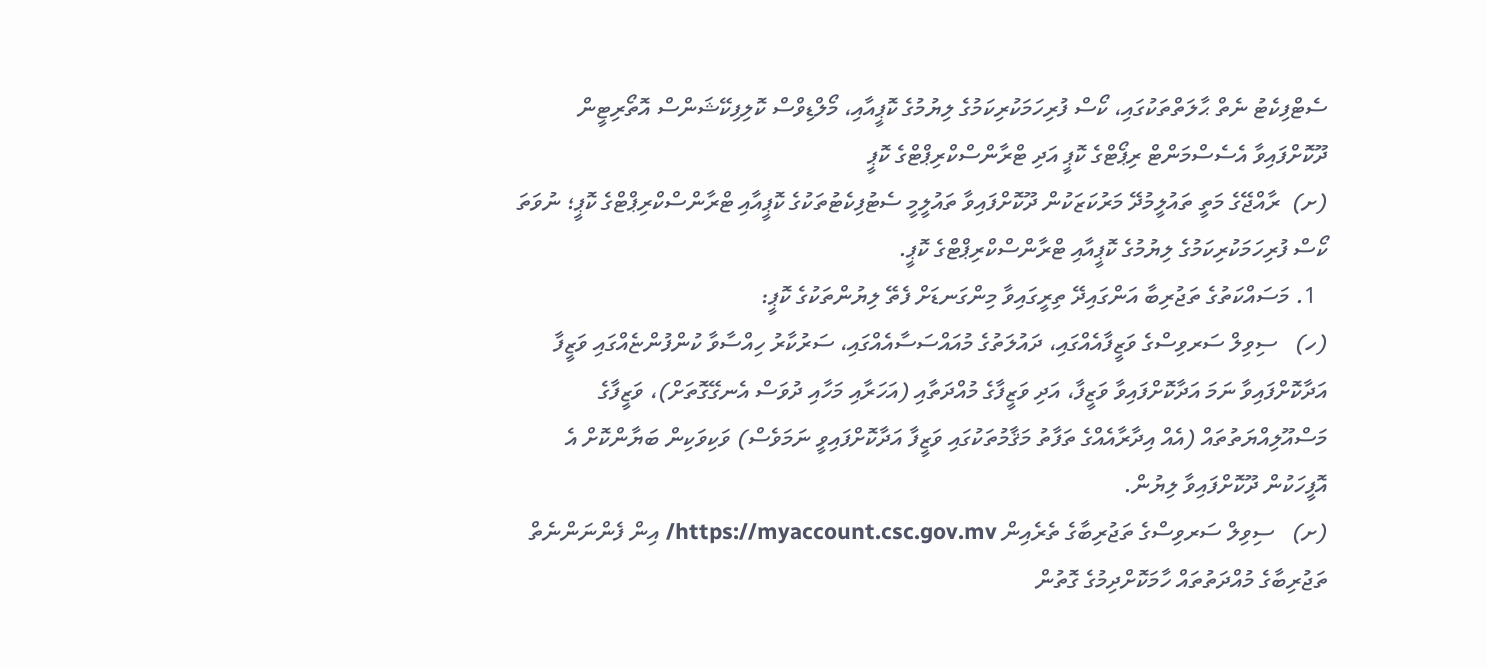ސެޓްފިކެޓު ނެތް ޙާލަތްތަކުގައި، ކޯސް ފުރިހަމަކުރިކަމުގެ ލިޔުމުގެ ކޮޕީއާއި، މޯލްޑިވްސް ކޮލިފިކޭޝަންސް އޮތޯރިޓީން ދޫކޮށްފައިވާ އެސެސްމަންޓް ރިޕޯޓްގެ ކޮޕީ އަދި ޓްރާންސްކްރިޕްޓްގެ ކޮޕީ
(ށ)  ރާއްޖޭގެ މަތީ ތައުލީމުދޭ މަރުކަޒަކުން ދޫކޮށްފައިވާ ތައުލީމީ ސެޓުފިކެޓުތަކުގެ ކޮޕީއާއި ޓްރާންސްކްރިޕްޓްގެ ކޮޕީ؛ ނުވަތަ ކޯސް ފުރިހަމަކުރިކަމުގެ ލިޔުމުގެ ކޮޕީއާއި ޓްރާންސްކްރިޕްޓްގެ ކޮޕީ.
  1. މަސައްކަތުގެ ތަޖުރިބާ އަންގައިދޭ ތިރީގައިވާ މިންގަނޑަށް ފެތޭ ލިޔުންތަކުގެ ކޮޕީ:
(ހ)   ސިވިލް ސަރވިސްގެ ވަޒީފާއެއްގައި، ދައުލަތުގެ މުއައްސަސާއެއްގައި، ސަރުކާރު ހިއްސާވާ ކުންފުންޏެއްގައި ވަޒީފާ އަދާކޮށްފައިވާ ނަމަ އަދާކޮށްފައިވާ ވަޒީފާ، އަދި ވަޒީފާގެ މުއްދަތާއި (އަހަރާއި މަހާއި ދުވަސް އެނގޭގޮތަށް)، ވަޒީފާގެ މަސްއޫލިއްޔަތުތައް (އެއް އިދާރާއެއްގެ ތަފާތު މަޤާމުތަކުގައި ވަޒީފާ އަދާކޮށްފައިވީ ނަމަވެސް) ވަކިވަކިން ބަޔާންކޮށް އެ އޮފީހަކުން ދޫކޮށްފައިވާ ލިޔުން.
(ށ)   ސިވިލް ސަރވިސްގެ ތަޖުރިބާގެ ތެރެއިން https://myaccount.csc.gov.mv/ އިން ފެންނަންނެތް ތަޖުރިބާގެ މުއްދަތުތައް ހާމަކޮށްދިމުގެ ގޮތުން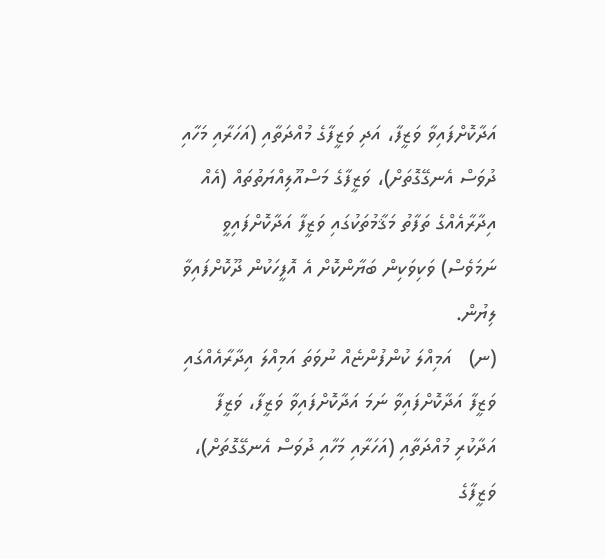އަދާކޮށްފައިވާ ވަޒީފާ، އަދި ވަޒީފާގެ މުއްދަތާއި (އަހަރާއި މަހާއި ދުވަސް އެނގޭގޮތަށް)، ވަޒީފާގެ މަސްއޫލިއްޔަތުތައް (އެއް އިދާރާއެއްގެ ތަފާތު މަޤާމުތަކުގައި ވަޒީފާ އަދާކޮށްފައިވީ ނަމަވެސް) ވަކިވަކިން ބަޔާންކޮށް އެ އޮފީހަކުން ދޫކޮށްފައިވާ ލިޔުން.
(ނ)   އަމިއްލަ ކުންފުންޏެއް ނުވަތަ އަމިއްލަ އިދާރާއެއްގައި ވަޒީފާ އަދާކޮށްފައިވާ ނަމަ އަދާކޮށްފައިވާ ވަޒީފާ، ވަޒީފާ އަދާކުރި މުއްދަތާއި (އަހަރާއި މަހާއި ދުވަސް އެނގޭގޮތަށް)، ވަޒީފާގެ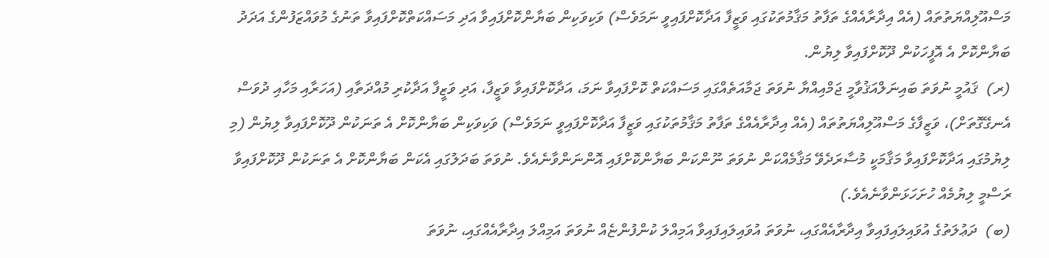މަސްއޫލިއްޔަތުތައް (އެއް އިދާރާއެއްގެ ތަފާތު މަޤާމުތަކުގައި ވަޒީފާ އަދާކޮށްފައިވީ ނަމަވެސް) ވަކިވަކިން ބަޔާންކޮށްފައިވާ އަދި މަސައްކަތްކޮށްފައިވާ ތަނުގެ މުވައްޒަފުންގެ އަދަދު ބަޔާންކޮށް އެ އޮފީހަކުން ދޫކޮށްފައިވާ ލިޔުން.
(ރ)  ޤައުމީ ނުވަތަ ބައިނަލްއަޤުވާމީ ޖަމްއިއްޔާ ނުވަތަ ޖަމާއަތެއްގައި މަސައްކަތް ކޮށްފައިވާ ނަމަ، އަދާކޮށްފައިވާ ވަޒީފާ، އަދި ވަޒީފާ އަދާކުރި މުއްދަތާއި (އަހަރާއި މަހާއި ދުވަސް އެނގޭގޮތަށް)، ވަޒީފާގެ މަސްއޫލިއްޔަތުތައް (އެއް އިދާރާއެއްގެ ތަފާތު މަޤާމުތަކުގައި ވަޒީފާ އަދާކޮށްފައިވީ ނަމަވެސް) ވަކިވަކިން ބަޔާންކޮށް އެ ތަނަކުން ދޫކޮށްފައިވާ ލިޔުން (މި ލިޔުމުގައި އަދާކޮށްފައިވާ މަޤާމަކީ މުސާރަދެވޭ މަޤާމެއްކަން ނުވަތަ ނޫންކަން ބަޔާންކޮށްފައި އޮންނަންވާނެއެވެ. ނުވަތަ ބަދަލުގައި އެކަން ބަޔާންކޮށް އެ ތަނަކުން ދޫކޮށްފައިވާ ރަސްމީ ލިޔުމެއް ހުށަހަޅަންވާނެއެވެ.)
(ބ)  ދަޢުލަތުގެ އުވައިލައިފައިވާ އިދާރާއެއްގައި، ނުވަތަ އުވައިލައިފައިވާ އަމިއްލަ ކުންފުންޏެއް ނުވަތަ އަމިއްލަ އިދާރާއެއްގައި، ނުވަތަ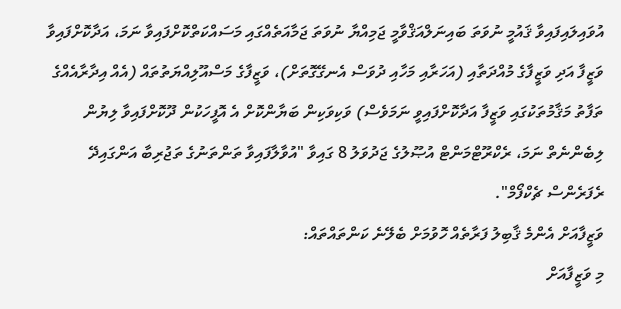އުވައިލައިފައިވާ ޤައުމީ ނުވަތަ ބައިނަލްއަޤްވާމީ ޖަމިއްޔާ ނުވަތަ ޖަމާއަތެއްގައި މަސައްކަތްކޮށްފައިވާ ނަމަ، އަދާކޮށްފައިވާ ވަޒީފާ އަދި ވަޒީފާގެ މުއްދަތާއި (އަހަރާއި މަހާއި ދުވަސް އެނގޭގޮތަށް)، ވަޒީފާގެ މަސްއޫލިއްޔަތުތައް (އެއް އިދާރާއެއްގެ ތަފާތު މަޤާމުތަކުގައި ވަޒީފާ އަދާކޮށްފައިވީ ނަމަވެސް) ވަކިވަކިން ބަޔާންކޮށް އެ އޮފީހަކުން ދޫކޮށްފައިވާ ލިޔުން ލިބެންނެތް ނަމަ، ރެކްރޫޓްމަންޓް އުޞޫލުގެ ޖަދުވަލު 8 ގައިވާ "އުވާލާފައިވާ ތަންތަނުގެ ތަޖުރިބާ އަންގައިދޭ ރެފަރެންސް ޗެކްފޯމް".
ވަޒީފާއަށް އެންމެ ޤާބިލު ފަރާތެއް ހޮވުމަށް ބެލޭނެ ކަންތައްތައް:
މި ވަޒީފާއަށް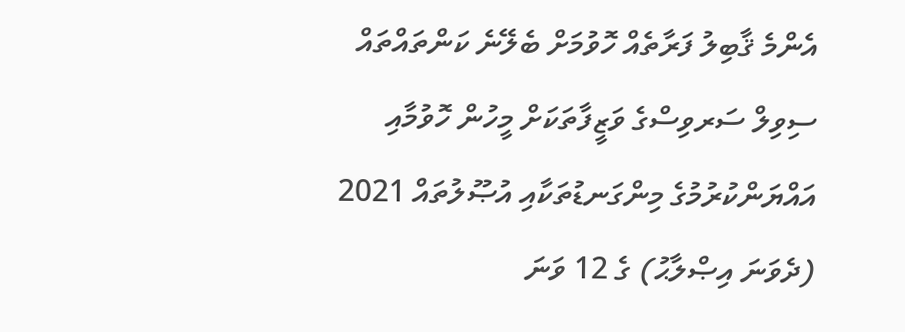އެންމެ ޤާބިލު ފަރާތެއް ހޮވުމަށް ބެލޭނެ ކަންތައްތައް ސިވިލް ސަރވިސްގެ ވަޒީފާތަކަށް މީހުން ހޮވުމާއި އައްޔަންކުރުމުގެ މިންގަނޑުތަކާއި އުޞޫލުތައް 2021 (ދެވަނަ އިޞްލާޙު) ގެ 12 ވަނަ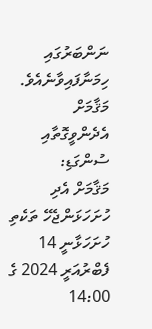ނަންބަރުގައި ހިމަނާފައިވާނެއެވެ.
މަޤާމަށް އެދެންވީގޮތާއި ސުންގަޑި:
މަޤާމަށް އެދި ހުށަހަޅަންޖެހޭ ތަކެތި ހުށަހަޅާނީ 14 ފެބްރުއަރީ 2024 ގެ 14:00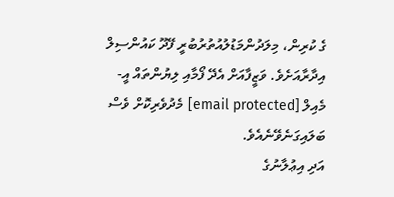ގެ ކުރިން، މިލަދުންމަޑުލުއުތުރުބުރީ ފޭދޫ ކައުންސިލް އިދާރާއަށެވެ. ވަޒީފާއަށް އެދޭ ފޯމާއި ލިޔުންތައް އީ-މެއިލް [email protected] މެދުވެރިކޮށް ވެސް ބަލައިގަނެވޭނެއެވެ.
އަދި އިޢުލާނުގެ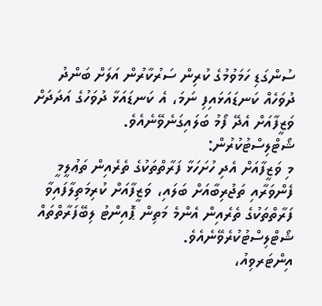ސުންގަޑި ހަމަވުމުގެ ކުރިން ސަރުކާރުން އަލަށް ބަންދު ދުވަހެއް ކަނޑައަޅައިފި ނަމަ، އެ ކަނޑައަޅާ ދުވަހުގެ އަދަދަށް ވަޒީފާއަށް އެދޭ ފޯމު ބަލައިގަނެވޭނެއެވެ.
ޝޯޓްލިސްޓުކުރުން:
މި ވަޒީފާއަށް އެދި ހުށަހަޅާ ފަރާތްތަކުގެ ތެރެއިން ތަޢުލީމީ ފެންވަރާއި ތަޖުރިބާއަށް ބަލައި، ވަޒީފާއަށް ކުރިމަތިލާފައިވާ ފަރާތްތަކުގެ ތެރެއިން އެންމެ މަތިން ޕޮއިންޓު ލިބޭފަރާތްތައް ޝޯޓްލިސްޓުކުރެވޭނެއެވެ.
އިންޓަރވިއު،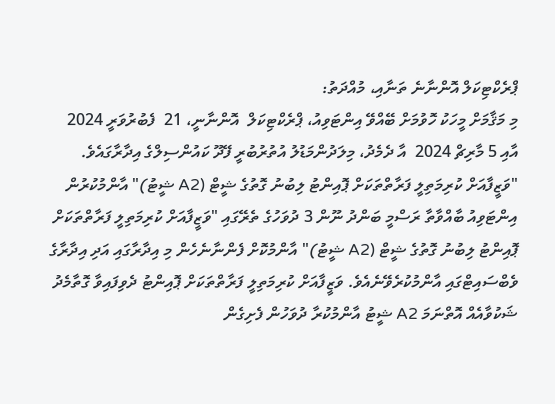ޕްރެކްޓިކަލް އޮންނާނެ ތަނާއި، މުއްދަތު:
މި މަޤާމަށް މީހަކު ހޮވުމަށް ބޭއްވޭ އިންޓަވިއު، ޕްރެކްޓިކަލް  އޮންނާނީ، 21  ފެބުރުވަރީ 2024 އާއި 5 މާރިޗް 2024  އާ ދެމެދު، މިލަދުންމަޑުލު އުތުރުބުރީ ފޭދޫ ކައުންސިލްގެ އިދާރާގައެވެ.
"ވަޒީފާއަށް ކުރިމަތިލީ ފަރާތްތަކަށް ޕޮއިންޓު ލިބުނު ގޮތުގެ ޝީޓް (A2 ޝީޓު)" އާންމުކުރުން
އިންޓަވިއު ބާއްވާތާ ރަސްމީ ބަންދު ނޫން 3 ދުވަހުގެ ތެރޭގައި "ވަޒީފާއަށް ކުރިމަތިލީ ފަރާތްތަކަށް ޕޮއިންޓު ލިބުނު ގޮތުގެ ޝީޓް (A2 ޝީޓު)" އާންމުކޮށް ފެންނާނެހެން މި އިދާރާގައި އަދި އިދާރާގެ ވެބްސައިޓްގައި އާންމުކުރެވޭނެއެވެ. ވަޒީފާއަށް ކުރިމަތިލީ ފަރާތްތަކަށް ޕޮއިންޓު ދެވިފައިވާ ގޮތާމެދު ޝަކުވާއެއް އޮތްނަމަ A2 ޝީޓު އާންމުކުރާ ދުވަހުން ފެށިގެން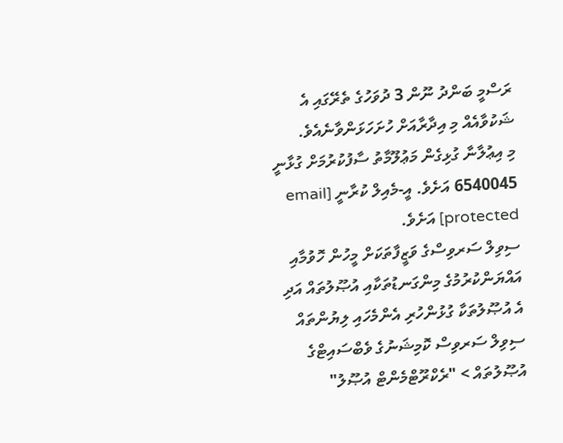ރަސްމީ ބަންދު ނޫން 3 ދުވަހުގެ ތެރޭގައި އެ ޝަކުވާއެއް މި އިދާރާއަށް ހުށަހަޅަންވާނެއެވެ.
މި އިޢުލާނާ ގުޅިގެން މަޢުލޫމާތު ސާފުކުރުމަށް ގުޅާނީ 6540045 އަށެވެ. އީ-މެއިލް ކުރާނީ [email protected] އަށެވެ.
ސިވިލް ސަރވިސްގެ ވަޒީފާތަކަށް މީހުން ހޮވުމާއި އައްޔަންކުރުމުގެ މިންގަނޑުތަކާއި އުޞޫލުތައް އަދި އެ އުޞޫލުތަކާ ގުޅުންހުރި އެންމެހައި ލިޔުންތައް ސިވިލް ސަރވިސް ކޮމިޝަނުގެ ވެބްސައިޓްގެ އުޞޫލުތައް > "ރެކްރޫޓްމެންޓް އުޞޫލު"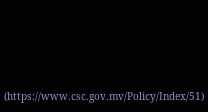(https://www.csc.gov.mv/Policy/Index/51)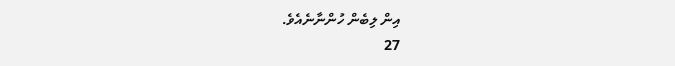އިން ލިބެން ހުންނާނެއެވެ.
27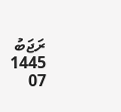ރަޖަބު 1445
07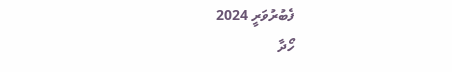ފެބުރުވަރީ 2024
ހޯދާ